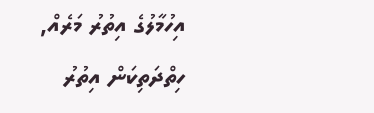އިހުމާލުގެ އިތުރު މަރެއް, ހިތްދަތިކަން އިތުރު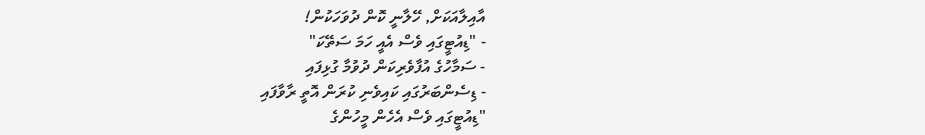އާއިލާއަކަށް, ހޭލާނީ ކޮން ދުވަހަކުން!
- "ޑިއުޓީގައި ވެސް އެއީ ހަމަ ސަތޭކަ"
- ސަމާހުގެ އުފާވެރިކަން ދުވުމާ ގުޅިފައި
- ޑިސެންބަރުގައި ކައިވެނި ކުރަން އޮތީ ރާވާފައި
"ޑިއުޓީގައި ވެސް އެހެން މީހުންގެ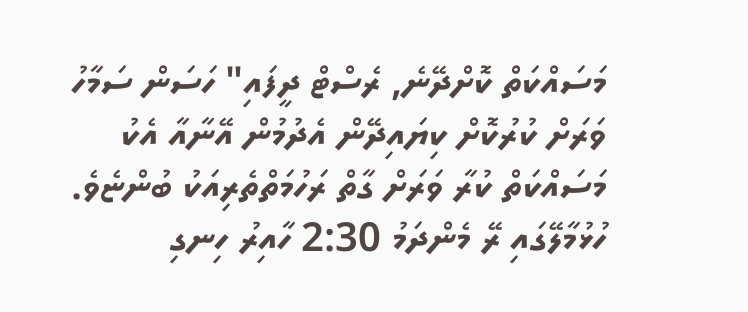މަސައްކަތް ކޮށްދޭނެ, ރެސްޓް ދީފައި" ހަސަން ސަމާހު ވަރަށް ކުރުކޮށް ކިޔައިދޭން އެދުމުން އޭނާއާ އެކު މަސައްކަތް ކުރާ ވަރަށް ގާތް ރަހުމަތްތެރިއަކު ބުންޏެވެ.
ހުޅުމާލޭގައި ރޭ މެންދަމު 2:30 ހާއިރު ހިނގި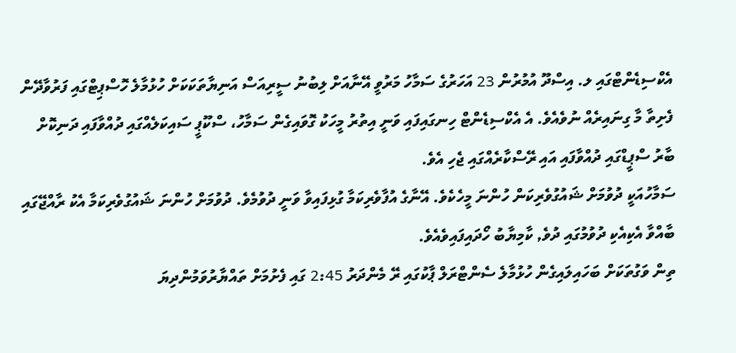އެކްސިޑެންޓްގައި ލ. އިސްދޫ އުމުރުން 23 އަހަރުގެ ސަމާހު މަރުވީ އޭނާއަށް ލިބުނު ސީރިއަސް އަނިޔާތަކަކަށް ހުޅުމާލެ ހޮސްޕިޓްގައި ފަރުވާދޭން ފެށިތާ މާ ގިނައިރެއް ނުވެއެވެ. އެ އެކްސިޑެންޓް ހިނގައިފައި ވަނީ އިތުރު މީހަކު ގޮވައިގެން ސަމާހު، ސްކޫޕީ ސައިކަލެއްގައި ދުއްވާފައި ދަނިކޮށް ބާރު ސްޕީޑްގައި ދުއްވާފައި އައި ރޭސްކާރެއްގައި ޖެހި އެވެ.
ސަމާހުއަކީ ދުވުމަށް ޝައުގުވެރިކަން ހުންނަ މީހެކެވެ. އޭނާގެ އުފާވެރިކަމާ ގުޅިފައިވާ ވަނީ ދުވުމެވެ. ދުވުމަށް ހުންނަ ޝައުގުވެރިކަމާ އެކު ރާއްޖޭގައި ބާއްވާ އެކިއެކި ދުވުމުގައި ދުވެ, ކާމިޔާބު ހޯދައިފައިވެއެވެ.
ތިން ވަގުތަކަށް ބަހައިލައިގެން ހުޅުމާލެ ސެންޓްރަލް ޕާކުގައި ރޭ މެންދަރު 2:45 ގައި ފެށުމަށް ތައްޔާރުވަމުންދިޔަ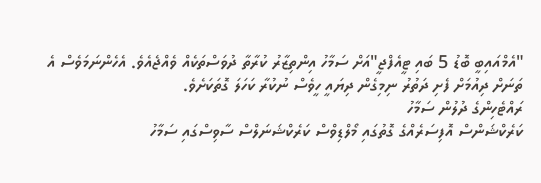"އެމްއައިބީ ބޮޑު 5 ބައި ޓީއެފްޖީ"އަށް ސަމާހު އިންތިޒާރު ކުރާތާ ދުވަސްތަކެއް ވެއްޖެއެވެ. އެހެންނަމަވެސް އެ ތަނަށް ދިއުމަށް ފެށި ދަތުރު ނިމިގެން ދިޔައީ ހީވެސް ނުކުރާ ކަހަލަ ގޮތަކަށެވެ.
ރައްޓެހިންގެ ދުލުން ސަމާހު
ކަރެކްޝަންސް އޮފިސަރެއްގެ ގޮތުގައި މޯލްޑިވްސް ކަރެކްޝަނަލްސް ސާވިސްގައި ސަމާހު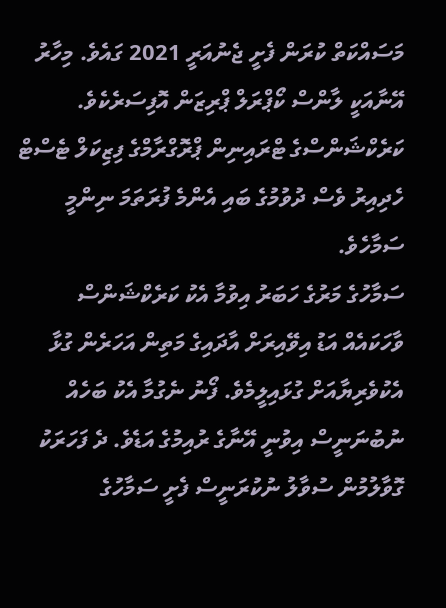މަސައްކަތް ކުރަން ފެށީ ޖެނުއަރީ 2021 ގައެވެ. މިހާރު އޭނާއަކީ ލާންސް ކޯޕްރަލް ޕްރިޒަން އޮފިސަރެކެވެ. ކަރެކްޝަންސްގެ ޓްރައިނިން ޕްރޮގްރާމްގެ ފިޒިކަލް ޓެސްޓް ހެދިއިރު ވެސް ދުވުމުގެ ބައި އެންމެ ފުރަތަމަ ނިންމީ ސަމާހެވެ.
ސަމާހުގެ މަރުގެ ހަބަރު އިވުމާ އެކު ކަރެކްޝަންސް ވާހަކައެއް އަޑު އިވޭއިރަށް އާދައިގެ މަތިން އަހަރެން ގުޅާ އެކުވެރިޔާއަށް ގުޅައިލީމެވެ. ފޯނު ނެގުމާ އެކު ބަހެއް ނުބުނަނީސް އިވުނީ އޭނާގެ ރުއިމުގެ އަޑެވެ. ދެ ފަހަރަކު ގޮވާލުމުން ސުވާލު ނުކުރަނީސް ފެށީ ސަމާހުގެ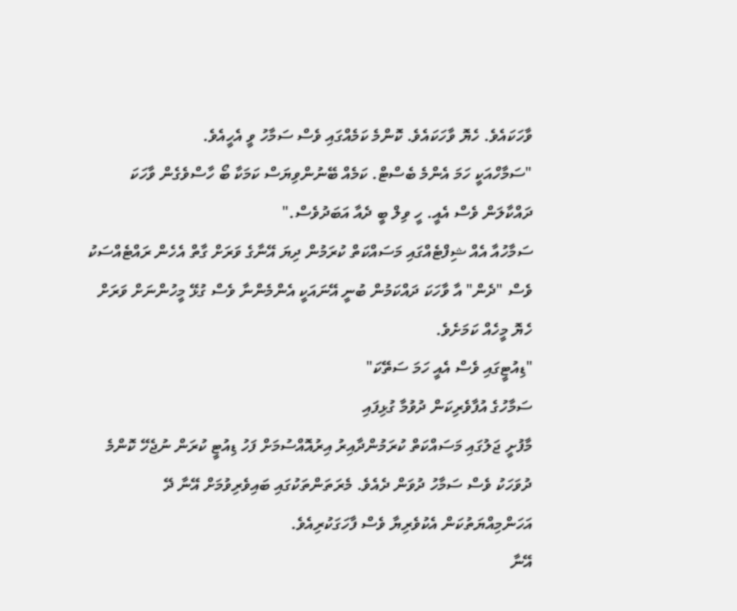ވާހަކައެވެ. ހެޔޮ ވާހަކައެވެ. ކޮންމެ ކަމެއްގައި ވެސް ސަމާހު ވީ އެހީއެވެ.
"ސަމާހްއަކީ ހަމަ އެންމެ ބެސްޓް. ކަމެއް ބޭނުންވިޔަސް ކަމަކާ ބޯ ހާސްވެގެން ވާހަކަ ދައްކާލަން ވެސް އެއީ. ހީ ވިލް ބީ ދެއާ އަބަދުވެސް."
ސަމާހުއާ އެއް ޝިފްޓެއްގައި މަސައްކަތް ކުރަމުން ދިޔަ އޭނާގެ ވަރަށް ގާތް އެހެން ރައްޓެއްސަކު ވެސް "ދެން" އާ ވާހަކަ ދައްކަމުން ބުނީ އޭނައަކީ އެންމެންނާ ވެސް ގުޅޭ މީހުންނަށް ވަރަށް ހެޔޮ މީހެއް ކަމަށެވެ.
"ޑިއުޓީގައި ވެސް އެއީ ހަމަ ސަތޭކަ"
ސަމާހުގެ އުފާވެރިކަން ދުވުމާ ގުޅިފައި
މާފުށީ ޖަލުގައި މަސައްކަތް ކުރަމުންދާއިރު އިރުއޮއްސުމަށް ފަހު ޑިއުޓީ ކުރަން ނުޖެހޭ ކޮންމެ ދުވަހަކު ވެސް ސަމާހު ދުވަން ދެއެވެ. މެރަތަންތަކުގައި ބައިވެރިވުމަށް އޭނާ ދޭ އަހަންމިއްޔަތުކަން އެކުވެރިޔާ ވެސް ފާހަގަކުރިއެވެ.
އޭނާ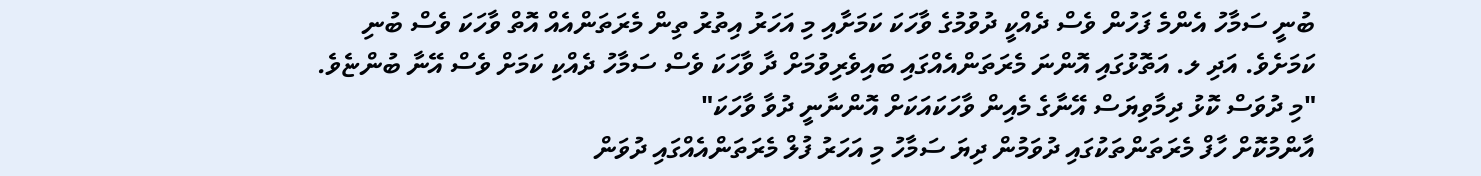ބުނީ ސަމާހު އެންމެ ފަހުން ވެސް ދެއްކީ ދުވުމުގެ ވާހަކަ ކަމަށާއި މި އަހަރު އިތުރު ތިން މެރަތަންއެއް އޮތް ވާހަކަ ވެސް ބުނި ކަމަށެވެ. އަދި ލ. އަތޮޅުގައި އޮންނަ މެރަތަންއެއްގައި ބައިވެރިވުމަށް ދާ ވާހަކަ ވެސް ސަމާހު ދެއްކި ކަމަށް ވެސް އޭނާ ބުންޏެވެ.
"މި ދުވަސް ކޮޅު ދިމާވިޔަސް އޭނާގެ މެއިން ވާހަކައަކަށް އޮންނާނީ ދުވާ ވާހަކަ"
އާންމުކޮށް ހާފް މެރަތަންތަކުގައި ދުވަމުން ދިޔަ ސަމާހު މި އަހަރު ފުލް މެރަތަންއެއްގައި ދުވަން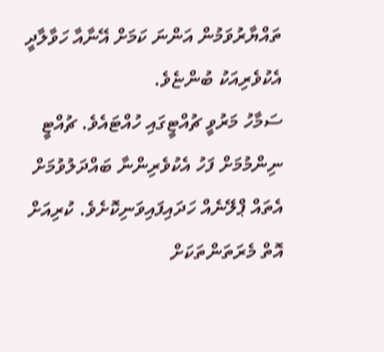ތައްޔާރުވަމުން އަންނަ ކަމަށް އޭނާއާ ހަވާލާދީ އެކުވެރިއަކު ބުންޏެވެ.
ސަމާހު މަރުވީ ޗުއްޓީގައި ހުއްޓައެވެ. ޗުއްޓީ ނިންމުމަށް ފަހު އެކުވެރިންނާ ބައްދަލުވުމަށް އެތައް ޕްލޭނެއް ހަދައިފައިވަނިކޮށެވެ. ކުރިއަށް އޮތް މެރަތަންތަކަށް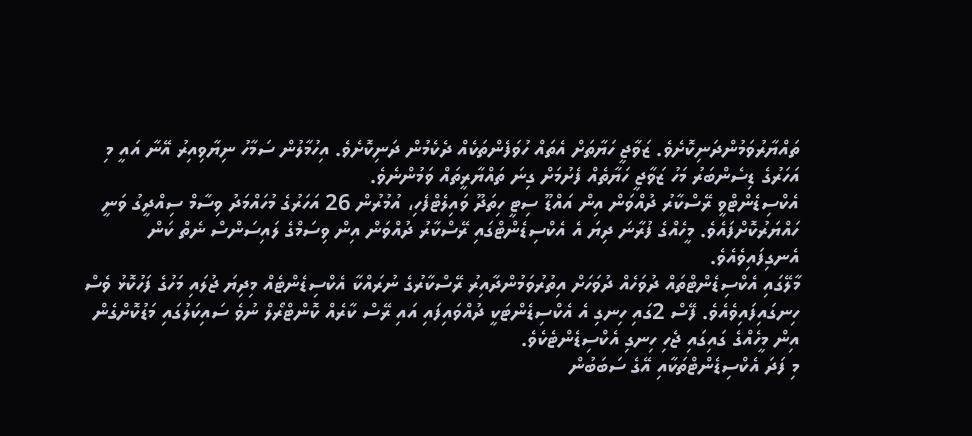ތައްޔާރުވަމުންދަނިކޮށެވެ. ޒަވާޖީ ހަޔާތަށް އެތައް ހުވަފެންތަކެއް ދެކެމުން ދަނިކޮށެވެ. އިހުމާލުން ސަމާހު ނިޔާވިއިރު އޭނާ އައީ މި އަހަރުގެ ޑިސެންބަރު މަހު ޒަވާޖީ ހަޔާތެއް ފެށުމަށް ގިނަ ތައްޔާރީތައް ވަމުންނެވެ.
އެކްސިޑެންޓްވީ ރޭސްކާރު ދުއްވަން އިން އައްޑޫ ސިޓީ ހިތަދޫ ވައިލެޓްފެހި، އުމުރުން 26 އަހަރުގެ މުހައްމަދު ވިސާމް ސިއްދީގު ވަނީ ހައްޔަރުކޮށްފައެވެ. މީހެއްގެ ފުރާނަ ދިޔަ އެ އެކްސިޑެންޓްގައި ރޭސްކާރު ދުއްވަން އިން ވިސަމްގެ ލައިސަންސް ނެތް ކަން އެނގިފައިވެއެވެ.
މާލޭގައި އެކްސިޑެންޓްތައް ދުވަހެއް ދުވަހަށް އިތުރުވަމުންދާއިރު ރޭސްކާރުގެ ނުރައްކާ އެކްސިޑެންޓެއް މިދިޔަ ޖުލައި މަހުގެ ފަހުކޮޅު ވެސް ހިނގައިފައިވެއެވެ. ފޭސް 2ގައި ހިނގި އެ އެކްސިޑެންޓަކީ ދުއްވައިފައި އައި ރޭސް ކާރެއް ކޮންޓްރޯލް ނުވެ ސައިކަލުގައި މަޑުކޮށްގެން އިން މީހެއްގެ ގައިގައި ޖެހި ހިނގި އެކްސިޑެންޓެކެވެ.
މި ފަދަ އެކްސިޑެންޓްތަކާއި އޭގެ ސަބަބުން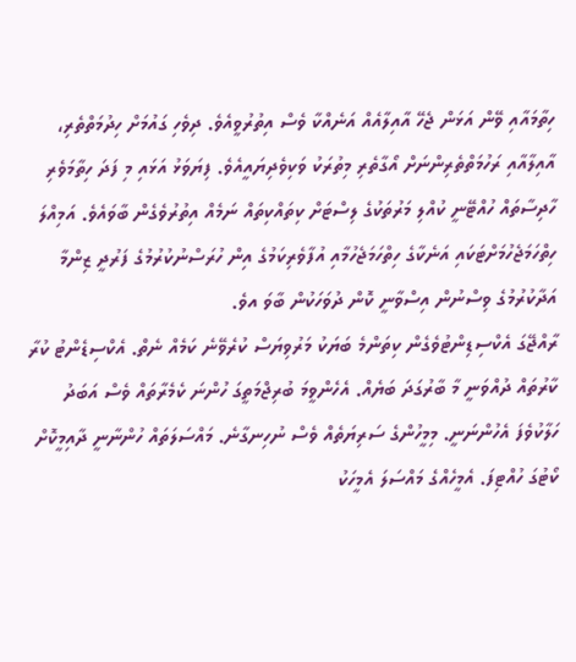ހިތާމައާއި ވޭން އަޅަން ޖެހޭ އާއިލާއެއް އަނެއްކާ ވެސް އިތުރުވީއެވެ. ދިވެހި ގައުމަށް ހިދުމަތްތެރި، އާއިލާއާއި ރަހުމަތްތެރިންނަށް އޯގާތެރި މިތުރަކު ވަކިވެދިޔައީއެވެ. ފިޔަވަޅު އަޅައި މި ފަދަ ހިތާމަވެރި ހާދިސާތައް ހުއްޓޭނީ ކުއްލި މަރުތަކުގެ ލިސްޓަށް ކިތައްކިތައް ނަމެއް އިތުރުވެގެން ބާވައެވެ. އަމިއްލަ ހިތްހަމަޖެހުމަށްޓަކައި އަނެކާގެ ހިތްހަމަޖެހުމާއި އުފާވެރިކަމުގެ އިން ހުރަސްނުކުރުމުގެ ފަރުދީ ޒިންމާ އަދާކުރުމުގެ ވިސްނުން އިސްވާނީ ކޮން ދުވަހަކުން ބާވަ އވެ.
ރާއްޖޭގަ އެކްސިޑިންޓުވެގެން ކިތަންމެ ބަޔަކު މަރުވިޔަސް ކުރެވޭނެ ކަމެއް ނެތް. އެކްސިޑެންޓު ކުރާ ކާރުތައް ދުއްވަނީ މާ ބާރުގަދަ ބަޔެއް. އެހެންވީމަ ބުރިޖްމަތީގަ ހުންނަ ކެމެރާތައް ވެސް އަބަދު ހަލާކުވެފަ އެހުންނަނީ. މިމީހުންގެ ސަރިޔަތެއް ވެސް ނުހިނގާނެ. މައްސަލަތައް ހުންނާނީ ދާއިމީކޮށް ކޯޓުގަ ހުއްޓިފަ. އެމީހެއްގެ މައްސަލަ އެމީހަކު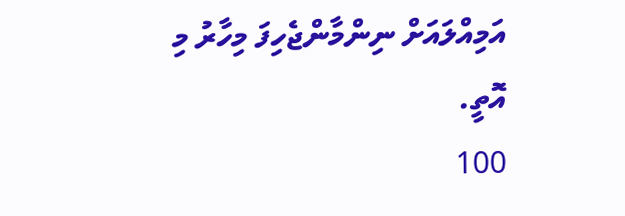އަމިއްލައަށް ނިންމާންޖެހިފަ މިހާރު މި އޮތީ.
100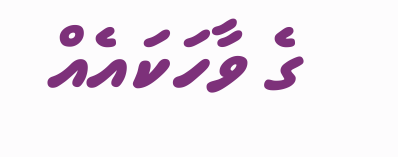ގެ ވާހަކައެއް